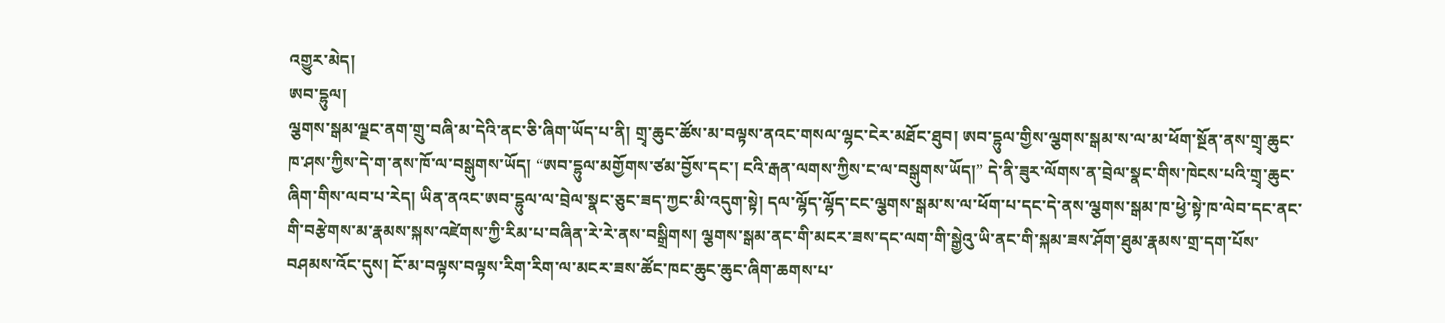འགྱུར་མེད།
ཨབ་དྷུལ།
ལྕགས་སྒམ་ལྗང་ནག་གྲུ་བཞི་མ་དེའི་ནང་ཅི་ཞིག་ཡོད་པ་ནི། གྲྭ་ཆུང་ཚོས་མ་བལྟས་ནའང་གསལ་ལྷང་ངེར་མཐོང་ཐུབ། ཨབ་དྷུལ་གྱིས་ལྕགས་སྒམ་ས་ལ་མ་ཕོག་སྔོན་ནས་གྲྭ་ཆུང་ཁ་ཤས་ཀྱིས་དེ་ག་ནས་ཁོ་ལ་བསྒུགས་ཡོད། “ཨབ་དྷུལ་མགྱོགས་ཙམ་བྱོས་དང་། ངའི་རྒན་ལགས་ཀྱིས་ང་ལ་བསྒུགས་ཡོད།” དེ་ནི་ཟུར་ལོགས་ན་བྲེལ་སྣང་གིས་ཁེངས་པའི་གྲྭ་ཆུང་ཞིག་གིས་ལབ་པ་རེད། ཡིན་ནའང་ཨབ་དྷུལ་ལ་བྲེལ་སྣང་ཅུང་ཟད་ཀྱང་མི་འདུག་སྟེ། དལ་ལྷོད་ལྷོད་ངང་ལྕགས་སྒམ་ས་ལ་ཕོག་པ་དང་དེ་ནས་ལྕགས་སྒམ་ཁ་ཕྱེ་སྟེ་ཁ་ལེབ་དང་ནང་གི་བརྩེགས་མ་རྣམས་སྐས་འཛེགས་ཀྱི་རིམ་པ་བཞིན་རེ་རེ་ནས་བསྒྲིགས། ལྕགས་སྒམ་ནང་གི་མངར་ཟས་དང་ལག་གི་སྒྱེའུ་ཡི་ནང་གི་སྐམ་ཟས་ཤོག་ཐུམ་རྣམས་གྲ་དག་པོས་བཤམས་འོང་དུས། ངོ་མ་བལྟས་བལྟས་རིག་རིག་ལ་མངར་ཟས་ཚོང་ཁང་ཆུང་ཆུང་ཞིག་ཆགས་པ་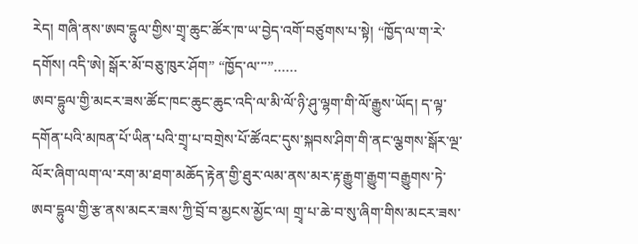རེད། གཞི་ནས་ཨབ་དྷུལ་གྱིས་གྲྭ་ཆུང་ཚོར་ཁ་ཡ་བྱེད་འགོ་བཙུགས་པ་སྟེ། “ཁྱོད་ལ་ག་རེ་དགོས། འདི་ཨེ། སྒོར་མོ་བཅུ་ཁུར་ཤོག” “ཁྱོད་ལ་་་”……
ཨབ་དྷུལ་གྱི་མངར་ཟས་ཚོང་ཁང་ཆུང་ཆུང་འདི་ལ་མི་ལོ་ཉི་ཤུ་ལྷག་གི་ལོ་རྒྱུས་ཡོད། ད་ལྟ་དགོན་པའི་མཁན་པོ་ཡིན་པའི་གྲྭ་པ་བགྲེས་པོ་ཚོའང་དུས་སྐབས་ཤིག་གི་ནང་ལྕགས་སྒོར་ལྔ་ལོར་ཞིག་ལག་ལ་རག་མ་ཐག་མཆོད་རྟེན་གྱི་ཐུར་ལམ་ནས་མར་རྟ་རྒྱུག་རྒྱུག་བརྒྱུགས་ཏེ་ཨབ་དྷུལ་གྱི་རྩ་ནས་མངར་ཟས་ཀྱི་བྲོ་བ་མྱངས་མྱོང་ལ། གྲྭ་པ་ཆེ་བ་སུ་ཞིག་གིས་མངར་ཟས་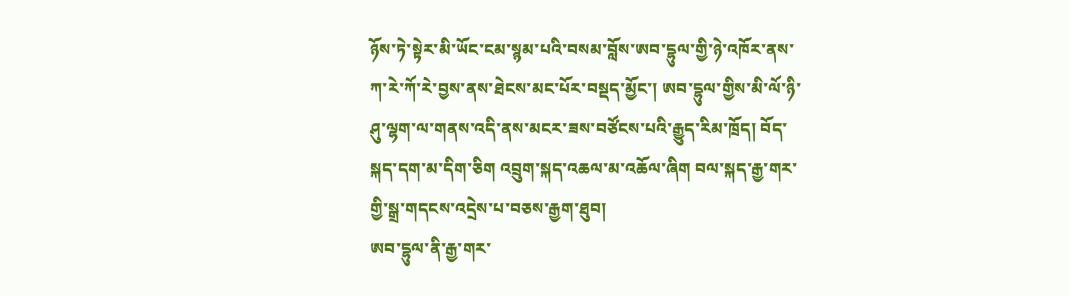ཉོས་ཏེ་སྟེར་མི་ཡོང་ངམ་སྙམ་པའི་བསམ་བློས་ཨབ་དྷུལ་གྱི་ཉེ་འཁོར་ནས་ཀ་རེ་ཀོ་རེ་བྱས་ནས་ཐེངས་མང་པོར་བསྡད་མྱོང་། ཨབ་དྷུལ་གྱིས་མི་ལོ་ཉི་ཤུ་ལྷག་ལ་གནས་འདི་ནས་མངར་ཟས་བཙོངས་པའི་རྒྱུད་རིམ་ཁྲོད། བོད་སྐད་དག་མ་དིག་ཅིག འབྲུག་སྐད་འཆལ་མ་འཆོལ་ཞིག བལ་སྐད་རྒྱ་གར་གྱི་སྒྲ་གདངས་འདྲེས་པ་བཅས་རྒྱག་ཐུབ།
ཨབ་དྷུལ་ནི་རྒྱ་གར་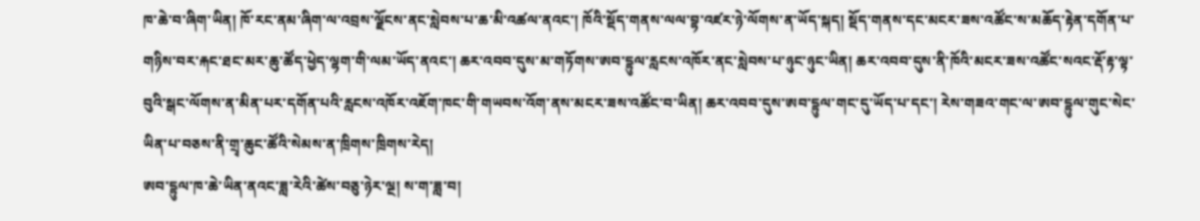ཁ་ཆེ་བ་ཞིག་ཡིན། ཁོ་རང་ནམ་ཞིག་ལ་འབྲས་ལྗོངས་ནང་སླེབས་པ་ཆ་མི་འཚལ་ནའང་། ཁོའི་སྡོད་གནས་ལལ་བྷ་འཛར་ཉེ་ལོགས་ན་ཡོད་སྐད། སྡོད་གནས་དང་མངར་ཟས་འཚོང་ས་མཆོད་རྟེན་དགོན་པ་གཉིས་བར་རྐང་ཐང་མར་ཆུ་ཚོད་ཕྱེད་ལྷག་གི་ལམ་ཡོད་ནའང་། ཆར་འབབ་དུས་མ་གཏོགས་ཨབ་དྷུལ་རླངས་འཁོར་ནང་སླེབས་པ་ཉུང་ཉུང་ཡིན། ཆར་འབབ་དུས་ནི་ཁོའི་མངར་ཟས་འཚོང་སའང་རྡོ་རྟ་ལྟ་བུའི་སྒང་ལོགས་ན་མིན་པར་དགོན་པའི་རླངས་འཁོར་འཇོག་ཁང་གི་གཡབས་འོག་ནས་མངར་ཟས་འཚོང་བ་ཡིན། ཆར་འབབ་དུས་ཨབ་དྷུལ་གང་དུ་ཡོད་པ་དང་། རེས་གཟའ་གང་ལ་ཨབ་དྷུལ་གུང་སེང་ཡིན་པ་བཅས་ནི་གྲྭ་ཆུང་ཚོའི་སེམས་ན་ཁྲིགས་ཁྲིགས་རེད།
ཨབ་དྷུལ་ཁ་ཆེ་ཡིན་ནའང་ཟླ་རེའི་ཚེས་བཅུ་ཉེར་ལྔ། ས་ག་ཟླ་བ།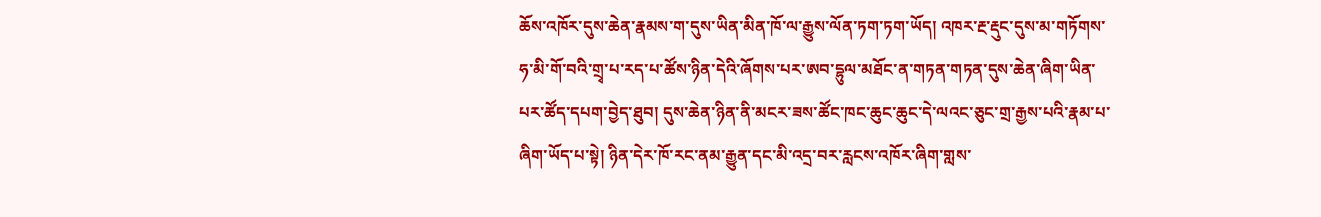ཆོས་འཁོར་དུས་ཆེན་རྣམས་ག་དུས་ཡིན་མིན་ཁོ་ལ་རྒྱུས་ལོན་ཏག་ཏག་ཡོད། འཁར་རྔ་རྡུང་དུས་མ་གཏོགས་ཧ་མི་གོ་བའི་གྲྭ་པ་རད་པ་ཚོས་ཉིན་དེའི་ཞོགས་པར་ཨབ་དྷུལ་མཐོང་ན་གཏན་གཏན་དུས་ཆེན་ཞིག་ཡིན་པར་ཚོད་དཔག་བྱེད་ཐུབ། དུས་ཆེན་ཉིན་ནི་མངར་ཟས་ཚོང་ཁང་ཆུང་ཆུང་དེ་ལའང་ཅུང་གྲ་རྒྱས་པའི་རྣམ་པ་ཞིག་ཡོད་པ་སྟེ། ཉིན་དེར་ཁོ་རང་ནམ་རྒྱུན་དང་མི་འདྲ་བར་རླངས་འཁོར་ཞིག་གླས་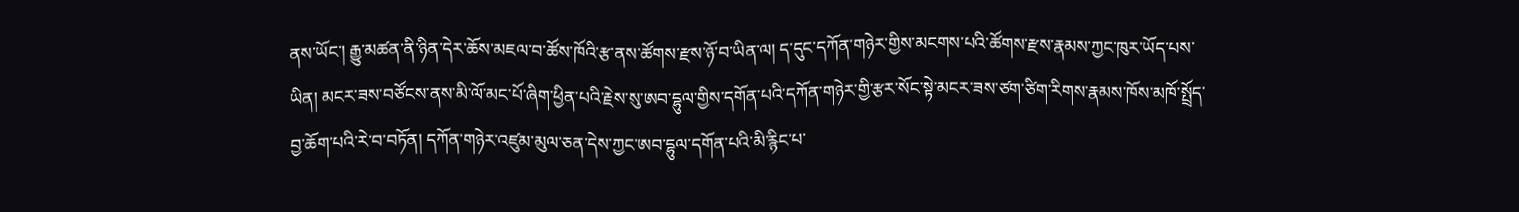ནས་ཡོང་། རྒྱུ་མཚན་ནི་ཉིན་དེར་ཆོས་མཇལ་བ་ཚོས་ཁོའི་རྩ་ནས་ཚོགས་རྫས་ཉོ་བ་ཡིན་ལ། ད་དུང་དཀོན་གཉེར་གྱིས་མངགས་པའི་ཚོགས་རྫས་རྣམས་ཀྱང་ཁུར་ཡོད་པས་ཡིན། མངར་ཟས་བཙོངས་ནས་མི་ལོ་མང་པོ་ཞིག་ཕྱིན་པའི་རྗེས་སུ་ཨབ་དྷུལ་གྱིས་དགོན་པའི་དཀོན་གཉེར་གྱི་རྩར་སོང་སྟེ་མངར་ཟས་ཙག་ཙིག་རིགས་རྣམས་ཁོས་མཁོ་སྤྲོད་བྱ་ཆོག་པའི་རེ་བ་བཏོན། དཀོན་གཉེར་འཛུམ་མུལ་ཅན་དེས་ཀྱང་ཨབ་དྷུལ་དགོན་པའི་མི་རྙིང་པ་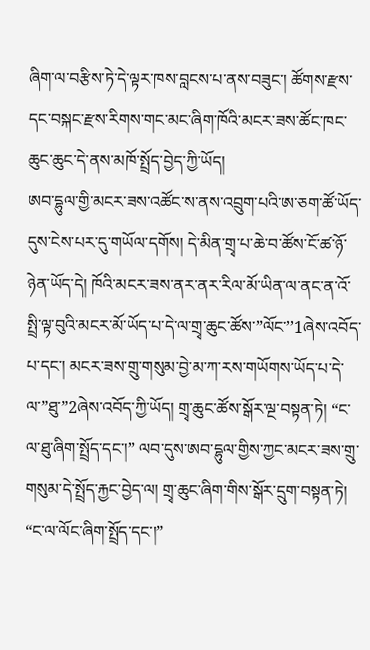ཞིག་ལ་བརྩིས་ཏེ་དེ་ལྟར་ཁས་བླངས་པ་ནས་བཟུང་། ཚོགས་རྫས་དང་བསྐང་རྫས་རིགས་གང་མང་ཞིག་ཁོའི་མངར་ཟས་ཚོང་ཁང་ཆུང་ཆུང་དེ་ནས་མཁོ་སྤྲོད་བྱེད་ཀྱི་ཡོད།
ཨབ་དྷུལ་གྱི་མངར་ཟས་འཚོང་ས་ནས་འབྲུག་པའི་ཨ་ཅག་ཚོ་ཡོད་དུས་ངེས་པར་དུ་གཡོལ་དགོས། དེ་མིན་གྲྭ་པ་ཆེ་བ་ཚོས་ངོ་ཚ་ཉོ་ཉེན་ཡོད་དེ། ཁོའི་མངར་ཟས་ནར་ནར་རིལ་མོ་ཡིན་ལ་ནང་ན་འོ་སྤྲི་ལྟ་བུའི་མངར་མོ་ཡོད་པ་དེ་ལ་གྲྭ་ཆུང་ཚོས་”ལོང་’’1ཞེས་འབོད་པ་དང་། མངར་ཟས་གྲུ་གསུམ་བྱེ་མ་ཀ་རས་གཡོགས་ཡོད་པ་དེ་ལ་”ཐུ་”2ཞེས་འབོད་ཀྱི་ཡོད། གྲྭ་ཆུང་ཚོས་སྒོར་ལྔ་བསྟན་ཏེ། “ང་ལ་ཐུ་ཞིག་སྤྲོད་དང་།” ལབ་དུས་ཨབ་དྷུལ་གྱིས་ཀྱང་མངར་ཟས་གྲུ་གསུམ་དེ་སྤྲོད་རྐྱང་བྱེད་ལ། གྲྭ་ཆུང་ཞིག་གིས་སྒོར་དྲུག་བསྟན་ཏེ། “ང་ལ་ལོང་ཞིག་སྤྲོད་དང་།”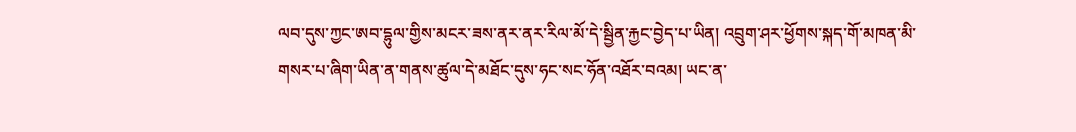ལབ་དུས་ཀྱང་ཨབ་དྷུལ་གྱིས་མངར་ཟས་ནར་ནར་རིལ་མོ་དེ་སྦྱིན་རྐྱང་བྱེད་པ་ཡིན། འབྲུག་ཤར་ཕྱོགས་སྐད་གོ་མཁན་མི་གསར་པ་ཞིག་ཡིན་ན་གནས་ཚུལ་དེ་མཐོང་དུས་ཧང་སང་ཧོན་འཐོར་བའམ། ཡང་ན་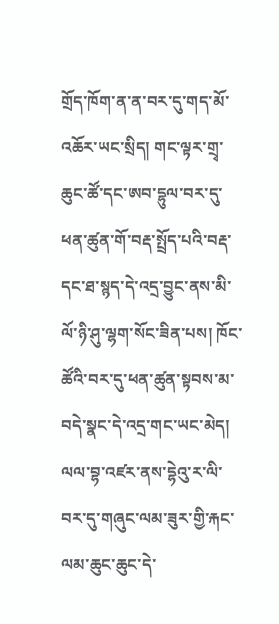གྲོད་ཁོག་ན་ན་བར་དུ་གད་མོ་འཆོར་ཡང་སྲིད། གང་ལྟར་གྲྭ་ཆུང་ཚོ་དང་ཨབ་དྷུལ་བར་དུ་ཕན་ཚུན་གོ་བརྡ་སྤྲོད་པའི་བརྡ་དང་ཐ་སྙད་དེ་འདྲ་བྱུང་ནས་མི་ལོ་ཉི་ཤུ་ལྷག་སོང་ཟིན་པས། ཁོང་ཚོའི་བར་དུ་ཕན་ཚུན་སྟབས་མ་བདེ་སྣང་དེ་འདྲ་གང་ཡང་མེད།
ལལ་བྷ་འཛར་ནས་དྷེའུ་ར་ལི་བར་དུ་གཞུང་ལམ་ཟུར་གྱི་རྐང་ལམ་ཆུང་ཆུང་དེ་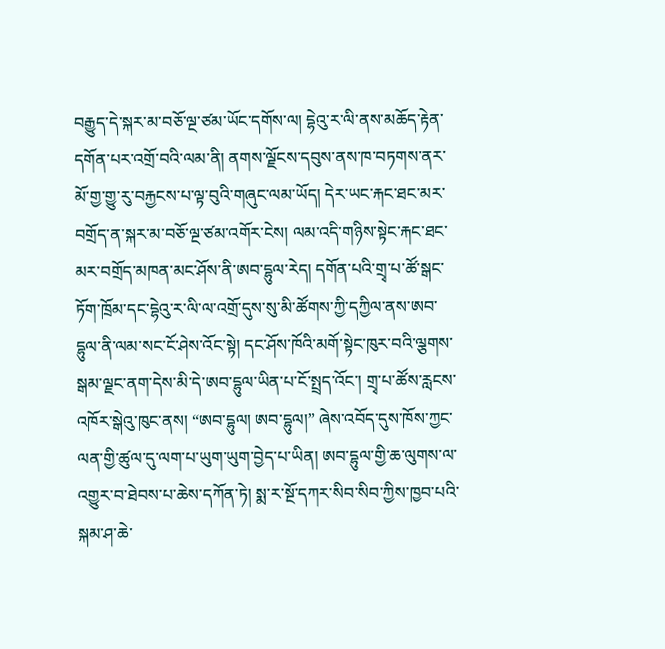བརྒྱུད་དེ་སྐར་མ་བཅོ་ལྔ་ཙམ་ཡོང་དགོས་ལ། དྷེའུ་ར་ལི་ནས་མཆོད་རྟེན་དགོན་པར་འགྲོ་བའི་ལམ་ནི། ནགས་ལྗོངས་དབུས་ནས་ཁ་བཏགས་ནར་མོ་གྱ་གྱུ་རུ་བརྐྱངས་པ་ལྟ་བུའི་གཞུང་ལམ་ཡོད། དེར་ཡང་རྐང་ཐང་མར་བགྲོད་ན་སྐར་མ་བཅོ་ལྔ་ཙམ་འགོར་ངེས། ལམ་འདི་གཉིས་སྟེང་རྐང་ཐང་མར་བགྲོད་མཁན་མང་ཤོས་ནི་ཨབ་དྷུལ་རེད། དགོན་པའི་གྲྭ་པ་ཚོ་སྒང་ཏོག་ཁྲོམ་དང་དྷེའུ་ར་ལི་ལ་འགྲོ་དུས་སུ་མི་ཚོགས་ཀྱི་དཀྱིལ་ནས་ཨབ་དྷུལ་ནི་ལམ་སང་ངོ་ཤེས་འོང་སྟེ། དང་ཤོས་ཁོའི་མགོ་སྟེང་ཁུར་བའི་ལྕགས་སྒམ་ལྗང་ནག་དེས་མི་དེ་ཨབ་དྷུལ་ཡིན་པ་ངོ་སྤྲད་འོང་། གྲྭ་པ་ཚོས་རླངས་འཁོར་སྒེའུ་ཁུང་ནས། “ཨབ་དྷུལ། ཨབ་དྷུལ།” ཞེས་འབོད་དུས་ཁོས་ཀྱང་ལན་གྱི་ཚུལ་དུ་ལག་པ་ཡུག་ཡུག་བྱེད་པ་ཡིན། ཨབ་དྷུལ་གྱི་ཆ་ལུགས་ལ་འགྱུར་བ་ཐེབས་པ་ཆེས་དཀོན་ཏེ། སྨ་ར་སྔོ་དཀར་སིབ་སིབ་ཀྱིས་ཁྱབ་པའི་སྐམ་ཤ་ཆེ་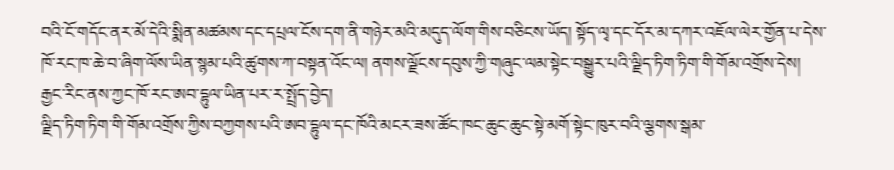བའི་ངོ་གདོང་ནར་མོ་དེའི་སྨིན་མཚམས་དང་དཔྲལ་ངོས་དག་ནི་གཉེར་མའི་མདུད་ལོག་གིས་བཅིངས་ཡོད། སྟོད་ལྭ་དང་དོར་མ་དཀར་འཇོལ་ལེར་གྱོན་པ་དེས་ཁོ་རང་ཁ་ཆེ་བ་ཞིག་ལོས་ཡིན་སྙམ་པའི་ཚུགས་ཀ་བསྟན་འོང་ལ། ནགས་ལྗོངས་དབུས་ཀྱི་གཞུང་ལམ་སྟེང་བསྒྱུར་པའི་ལྗིད་ཏིག་ཏིག་གི་གོམ་འགྲོས་དེས། རྒྱང་རིང་ནས་ཀྱང་ཁོ་རང་ཨབ་དྷུལ་ཡིན་པར་ར་སྤྲོད་བྱེད།
ལྗིད་ཏིག་ཏིག་གི་གོམ་འགྲོས་ཀྱིས་བཀྱགས་པའི་ཨབ་དྷུལ་དང་ཁོའི་མངར་ཟས་ཚོང་ཁང་ཆུང་ཆུང་སྟེ་མགོ་སྟེང་ཁུར་བའི་ལྕགས་སྒམ་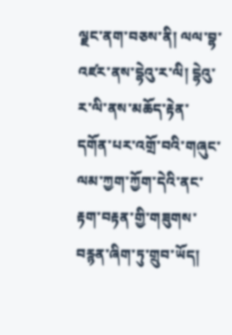ལྗང་ནག་བཅས་ནི། ལལ་བྷ་འཛར་ནས་དྷེའུ་ར་ལི། དྷེའུ་ར་ལི་ནས་མཆོད་རྟེན་དགོན་པར་འགྲོ་བའི་གཞུང་ལམ་ཀྱག་ཀྱོག་དེའི་ནང་རྟག་བརྟན་གྱི་གཟུགས་བརྙན་ཞིག་ཏུ་གྲུབ་ཡོད།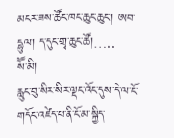མངར་ཟས་ཚོང་ཁང་ཆུང་ཆུང་། ཨབ་དྷུལ། ད་དུང་གྲྭ་ཆུང་ཚོ།…..
སཽ་མི།
རླུང་བུ་སིར་སིར་ལྡང་འོང་དུས་དེ་ལ་ངོ་གདོང་འཛེད་པ་ནི་ངོ་མ་སྐྱིད་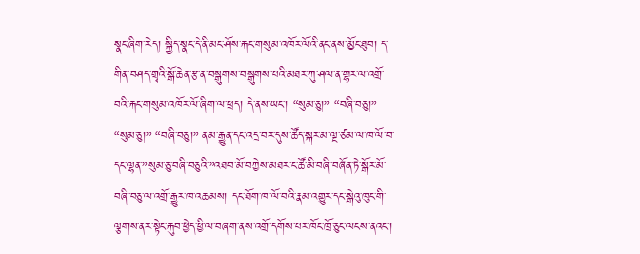སྣང་ཞིག་རེད། སྐྱིད་སྣང་དེ་ནི་མང་ཤོས་རྐང་གསུམ་འཁོར་ལོའི་ནང་ནས་མྱོང་ཐུབ། ད་གིན་བཤད་གྲྭའི་སྒོ་ཆེན་རྩ་ན་བསྒུགས་བསྒུགས་པའི་མཐར་ཀུ་ཤལ་ན་གྷར་ལ་འགྲོ་བའི་རྐང་གསུམ་འཁོར་ལོ་ཞིག་ལ་ཕྲད། དེ་ནས་ཡང་། “སུམ་ཅུ།” “བཞི་བཅུ།” “སུམ་ཅུ།” “བཞི་བཅུ།” ནམ་རྒྱུན་དང་འདྲ་བར་དུས་ཚོད་སྐར་མ་ལྔ་ཙམ་ལ་ཁ་ལོ་བ་དང་ལྷན་”སུམ་ཅུ་བཞི་བཅུའི་”འཐབ་མོ་བཀྱེས་མཐར་ང་ཚོ་མི་བཞི་བཞོན་ཏེ་སྒོར་མོ་བཞི་བཅུ་ལ་འགྲོ་རྒྱུར་ཁ་འཆམས། དང་ཐོག་ཁ་ལོ་བའི་རྣམ་འགྱུར་དང་སྒེའུ་ཁུང་གི་ལྕགས་ནར་སྟེང་རྐུབ་ཕྱེད་ཕྱི་ལ་བཞག་ནས་འགྲོ་དགོས་པར་ཁོང་ཁྲོ་ཅུང་ལངས་ནའང་།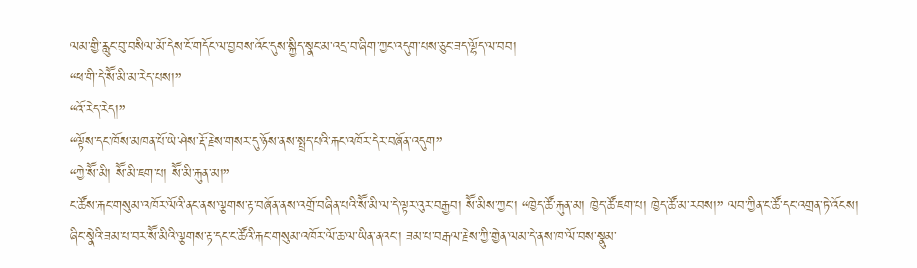ལམ་གྱི་རླུང་བུ་བསིལ་མོ་དེས་ངོ་གདོང་ལ་བྱབས་འོང་དུས་སྐྱིད་སྣང་མ་འདྲ་བ་ཞིག་ཀྱང་འདུག་པས་ཅུང་ཟད་ལྷོད་ལ་བབ།
“ཕ་གི་དེ་སཽ་མི་མ་རེད་པས།”
“འོ་རེད་རེད།”
“ལྟོས་དང་ཁོས་མཁན་པོ་ཡེ་ཤེས་རྡོ་རྗེས་གསར་དུ་ཉོས་ནས་སྤྲད་པའི་རྐང་འཁོར་དེར་བཞོན་འདུག”
“ཀྱེ་སཽ་མི། སཽ་མི་ཇག་པ། སཽ་མི་རྐུན་མ།”
ང་ཚོས་རྐང་གསུམ་འཁོར་ལོའི་ནང་ནས་ལྕགས་རྟ་བཞོན་ནས་འགྲོ་བཞིན་པའི་སཽ་མི་ལ་དེ་ལྟར་འུར་བརྒྱབ། སཽ་མིས་ཀྱང་། “ཁྱེད་ཚོ་རྐུན་མ། ཁྱེད་ཚོ་ཇག་པ། ཁྱེད་ཚོ་མ་རབས།” ལབ་ཀྱིན་ང་ཚོ་དང་འགྲན་ཏེ་འོངས། ཞིང་སྣེའི་ཟམ་པ་བར་སཽ་མིའི་ལྕགས་རྟ་དང་ང་ཚོའི་རྐང་གསུམ་འཁོར་ལོ་ཆ་ལ་ཡིན་ནའང་། ཟམ་པ་བརྒལ་རྗེས་ཀྱི་གྱེན་ལམ་དེ་ནས་ཁ་ལོ་བས་སྣུམ་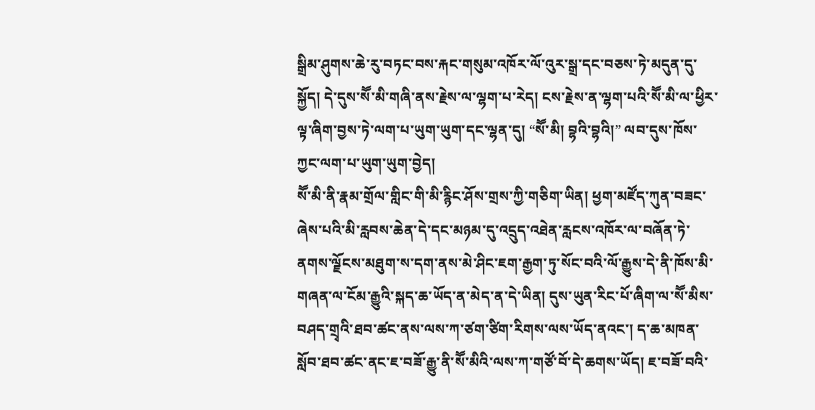སྒྲིམ་ཤུགས་ཆེ་རུ་བཏང་བས་རྐང་གསུམ་འཁོར་ལོ་འུར་སྒྲ་དང་བཅས་ཏེ་མདུན་དུ་སྐྱོད། དེ་དུས་སཽ་མི་གཞི་ནས་རྗེས་ལ་ལྷག་པ་རེད། ངས་རྗེས་ན་ལྷག་པའི་སཽ་མི་ལ་ཕྱིར་ལྟ་ཞིག་བྱས་ཏེ་ལག་པ་ཡུག་ཡུག་དང་ལྷན་དུ། “སཽ་མི། བྷའི་བྷའི།” ལབ་དུས་ཁོས་ཀྱང་ལག་པ་ཡུག་ཡུག་བྱེད།
སཽ་མི་ནི་རྣམ་གྲོལ་གླིང་གི་མི་རྙིང་ཤོས་གྲས་ཀྱི་གཅིག་ཡིན། ཕྱག་མཛོད་ཀུན་བཟང་ཞེས་པའི་མི་རླབས་ཆེན་དེ་དང་མཉམ་དུ་འདྲུད་འཐེན་རླངས་འཁོར་ལ་བཞོན་ཏེ་ནགས་ལྗོངས་མཐུག་ས་དག་ནས་མེ་ཤིང་ཇག་རྒྱག་ཏུ་སོང་བའི་ལོ་རྒྱུས་དེ་ནི་ཁོས་མི་གཞན་ལ་ངོམ་རྒྱུའི་སྐད་ཆ་ཡོད་ན་མེད་ན་དེ་ཡིན། དུས་ཡུན་རིང་པོ་ཞིག་ལ་སཽ་མིས་བཤད་གྲྭའི་ཐབ་ཚང་ནས་ལས་ཀ་ཙག་ཙིག་རིགས་ལས་ཡོད་ནའང་། ད་ཆ་མཁན་སློབ་ཐབ་ཚང་ནང་ཇ་བཟོ་རྒྱུ་ནི་སཽ་མིའི་ལས་ཀ་གཙོ་བོ་དེ་ཆགས་ཡོད། ཇ་བཟོ་བའི་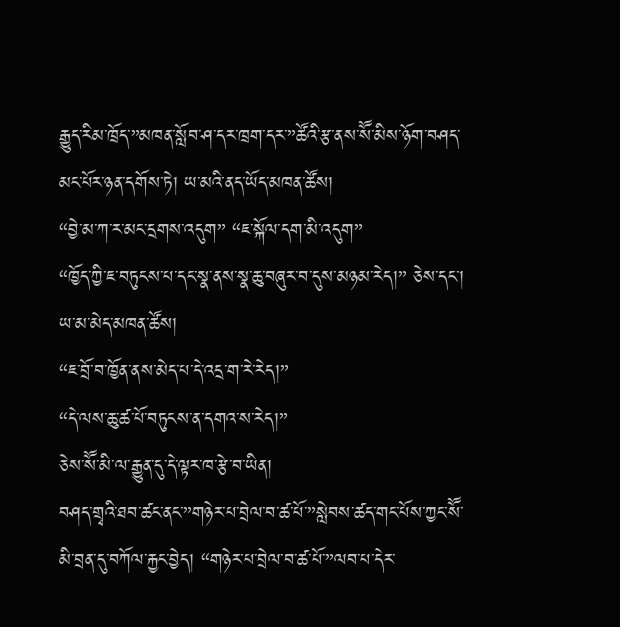རྒྱུད་རིམ་ཁྲོད་”མཁན་སློབ་ཤ་དར་ཁྲག་དར་”ཚོའི་རྩ་ནས་སཽ་མིས་ཉོག་བཤད་མང་པོར་ཉན་དགོས་ཏེ། ཡ་མའི་ནད་ཡོད་མཁན་ཚོས།
“བྱེ་མ་ཀ་ར་མང་དྲགས་འདུག” “ཇ་སྐོལ་དག་མི་འདུག”
“ཁྱོད་ཀྱི་ཇ་བཏུངས་པ་དང་སྣ་ནས་སྣ་ཆུ་བཞུར་བ་དུས་མཉམ་རེད།” ཅེས་དང་།
ཡ་མ་མེད་མཁན་ཚོས།
“ཇ་བྲོ་བ་ཁྱོན་ནས་མེད་པ་དེ་འདྲ་ག་རེ་རེད།”
“དེ་ལས་ཆུ་ཚ་པོ་བཏུངས་ན་དགའ་ས་རེད།”
ཅེས་སཽ་མི་ལ་རྒྱུན་དུ་དེ་ལྟར་ཁ་རྩེ་བ་ཡིན།
བཤད་གྲྭའི་ཐབ་ཚང་ནང་”གཉེར་པ་བྲེལ་བ་ཚ་པོ་”སླེབས་ཚད་གང་པོས་ཀྱང་སཽ་མི་བྲན་དུ་བཀོལ་རྐྱང་བྱེད། “གཉེར་པ་བྲེལ་བ་ཚ་པོ་”ལབ་པ་དེར་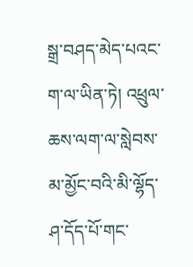སྒྲ་བཤད་མེད་པའང་ག་ལ་ཡིན་ཏེ། འཕྲུལ་ཆས་ལག་ལ་སླེབས་མ་མྱོང་བའི་མི་ལྷོད་ཤ་དོད་པོ་གང་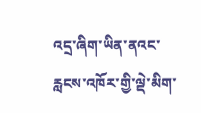འདྲ་ཞིག་ཡིན་ནའང་རླངས་འཁོར་གྱི་ལྡེ་མིག་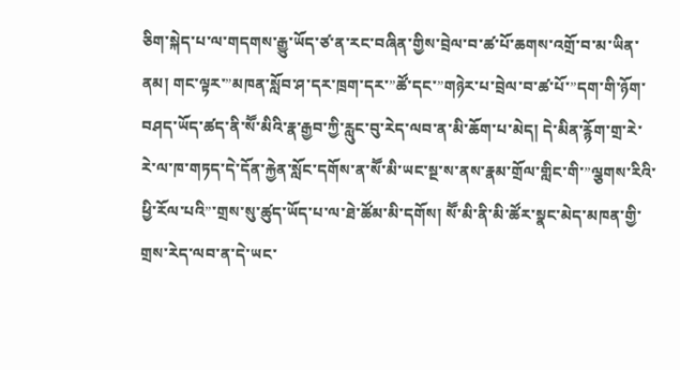ཅིག་སྐེད་པ་ལ་གདགས་རྒྱུ་ཡོད་ཙ་ན་རང་བཞིན་གྱིས་བྲེལ་བ་ཚ་པོ་ཆགས་འགྲོ་བ་མ་ཡིན་ནམ། གང་ལྟར་”མཁན་སློབ་ཤ་དར་ཁྲག་དར་”ཚོ་དང་”གཉེར་པ་བྲེལ་བ་ཚ་པོ་”དག་གི་ཉོག་བཤད་ཡོད་ཚད་ནི་སཽ་མིའི་རྣ་རྒྱབ་ཀྱི་རླུང་བུ་རེད་ལབ་ན་མི་ཆོག་པ་མེད། དེ་མིན་རྙོག་གྲ་རེ་རེ་ལ་ཁ་གཏད་དེ་དོན་རྐྱེན་སློང་དགོས་ན་སཽ་མི་ཡང་སྔ་ས་ནས་རྣམ་གྲོལ་གླིང་གི་”ལྕགས་རིའི་ཕྱི་རོལ་པའི”་གྲས་སུ་ཚུད་ཡོད་པ་ལ་ཐེ་ཚོམ་མི་དགོས། སཽ་མི་ནི་མི་ཚོར་སྣང་མེད་མཁན་གྱི་གྲས་རེད་ལབ་ན་དེ་ཡང་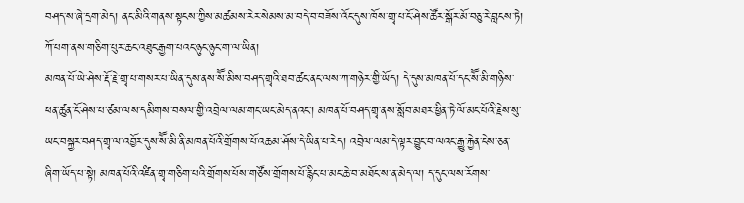བཤད་ས་ཞེ་དྲག་མེད། ནང་མིའི་གནས་སྟངས་ཀྱིས་མཚམས་རེར་སེམས་མ་བདེ་བ་བཟོས་འོང་དུས་ཁོས་གྲྭ་པ་ངོ་ཤེས་ཚོར་སྒོར་མོ་བཅུ་རེ་བླངས་ཏེ། ཀོ་པག་ནས་གཅིག་པུར་ཆང་འཐུང་རྒྱག་པའང་ཉུང་ཉུང་ག་ལ་ཡིན།
མཁན་པོ་ཡེ་ཤེས་རྡོ་རྗེ་གྲྭ་པ་གསར་པ་ཡིན་དུས་ནས་སཽ་མིས་བཤད་གྲྭའི་ཐབ་ཚང་ནང་ལས་ཀ་གཉེར་གྱི་ཡོད། དེ་དུས་མཁན་པོ་དང་སཽ་མི་གཉིས་ཕན་ཚུན་ངོ་ཤེས་པ་ཙམ་ལས་དམིགས་བསལ་གྱི་འབྲེལ་ལམ་གང་ཡང་མེད་ནའང་། མཁན་པོ་བཤད་གྲྭ་ནས་སློབ་མཐར་ཕྱིན་ཏེ་ལོ་མང་པོའི་རྗེས་སུ་ཡང་བསྐྱར་བཤད་གྲྭ་ལ་འབྱོར་དུས་སཽ་མི་ནི་མཁན་པོའི་གྲོགས་པོ་འཆམ་ཤོས་དེ་ཡིན་པ་རེད། འབྲེལ་ལམ་དེ་ལྟར་བྱུང་བ་ལའང་རྒྱུ་རྐྱེན་ངེས་ཅན་ཞིག་ཡོད་པ་སྟེ། མཁན་པོའི་འཛིན་གྲྭ་གཅིག་པའི་གྲོགས་པོས་གཙོས་གྲོགས་པོ་རྙིང་པ་མང་ཆེ་བ་མཐོང་ས་ན་མེད་ལ། ད་དུང་ལས་རོགས་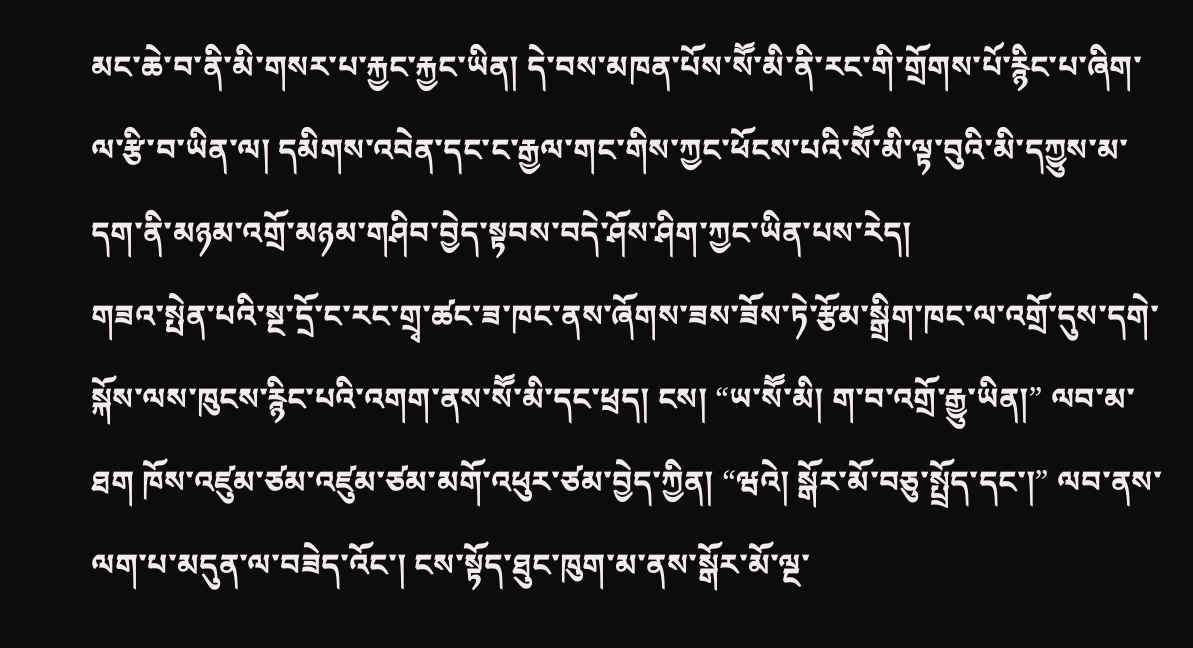མང་ཆེ་བ་ནི་མི་གསར་པ་རྐྱང་རྐྱང་ཡིན། དེ་བས་མཁན་པོས་སཽ་མི་ནི་རང་གི་གྲོགས་པོ་རྙིང་པ་ཞིག་ལ་རྩི་བ་ཡིན་ལ། དམིགས་འབེན་དང་ང་རྒྱལ་གང་གིས་ཀྱང་ཕོངས་པའི་སཽ་མི་ལྟ་བུའི་མི་དཀྱུས་མ་དག་ནི་མཉམ་འགྲོ་མཉམ་གཤིབ་བྱེད་སྟབས་བདེ་ཤོས་ཤིག་ཀྱང་ཡིན་པས་རེད།
གཟའ་སྤེན་པའི་སྔ་དྲོ་ང་རང་གྲྭ་ཚང་ཟ་ཁང་ནས་ཞོགས་ཟས་ཟོས་ཏེ་རྩོམ་སྒྲིག་ཁང་ལ་འགྲོ་དུས་དགེ་སྐོས་ལས་ཁུངས་རྙིང་པའི་འགག་ནས་སཽ་མི་དང་ཕྲད། ངས། “ཡ་སཽ་མི། ག་བ་འགྲོ་རྒྱུ་ཡིན།” ལབ་མ་ཐག ཁོས་འཛུམ་ཙམ་འཛུམ་ཙམ་མགོ་འཕུར་ཙམ་བྱེད་ཀྱིན། “ཝའེ། སྒོར་མོ་བཅུ་སྤྲོད་དང་།” ལབ་ནས་ལག་པ་མདུན་ལ་བཟེད་འོང་། ངས་སྟོད་ཐུང་ཁུག་མ་ནས་སྒོར་མོ་ལྔ་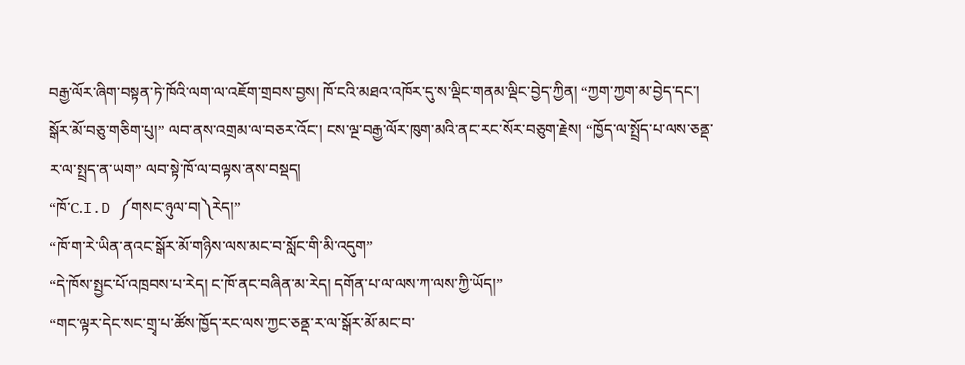བརྒྱ་ལོར་ཞིག་བསྟན་ཏེ་ཁོའི་ལག་ལ་འཇོག་གྲབས་བྱས། ཁོ་ངའི་མཐའ་འཁོར་དུ་ས་ལྡིང་གནམ་ལྡིང་བྱེད་ཀྱིན། “ཀྱག་ཀྱག་མ་བྱེད་དང་། སྒོར་མོ་བཅུ་གཅིག་པུ།” ལབ་ནས་འགྲམ་ལ་བཅར་འོང་། ངས་ལྔ་བརྒྱ་ལོར་ཁུག་མའི་ནང་རང་སོར་བཅུག་རྗེས། “ཁྱོད་ལ་སྤྲོད་པ་ལས་ཅནྡ་ར་ལ་སྤྲད་ན་ཡག” ལབ་སྟེ་ཁོ་ལ་བལྟས་ནས་བསྡད།
“ཁོ་C.I.D ༼གསང་ཉུལ་བ།༽རེད།”
“ཁོ་ག་རེ་ཡིན་ནའང་སྒོར་མོ་གཉིས་ལས་མང་བ་སློང་གི་མི་འདུག”
“དེ་ཁོས་སྤྱང་པོ་འཁྲབས་པ་རེད། ང་ཁོ་ནང་བཞིན་མ་རེད། དགོན་པ་ལ་ལས་ཀ་ལས་ཀྱི་ཡོད།”
“གང་ལྟར་དེང་སང་གྲྭ་པ་ཚོས་ཁྱོད་རང་ལས་ཀྱང་ཅནྡ་ར་ལ་སྒོར་མོ་མང་བ་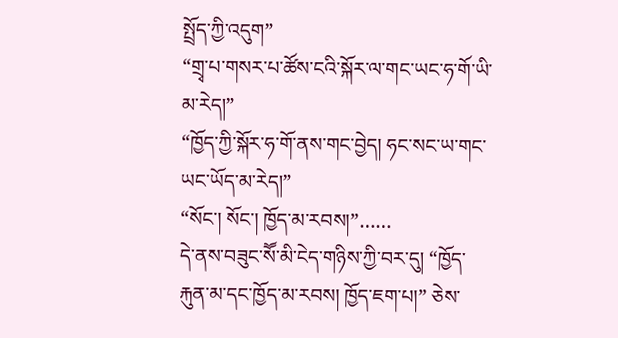སྤྲོད་ཀྱི་འདུག”
“གྲྭ་པ་གསར་པ་ཚོས་ངའི་སྐོར་ལ་གང་ཡང་ཧ་གོ་ཡི་མ་རེད།”
“ཁྱོད་ཀྱི་སྐོར་ཧ་གོ་ནས་གང་བྱེད། ཧང་སང་ཡ་གང་ཡང་ཡོད་མ་རེད།”
“སོང་། སོང་། ཁྱོད་མ་རབས།”……
དེ་ནས་བཟུང་སཽ་མི་ངེད་གཉིས་ཀྱི་བར་དུ། “ཁྱོད་རྐུན་མ་དང་ཁྱོད་མ་རབས། ཁྱོད་ཇག་པ།” ཅེས་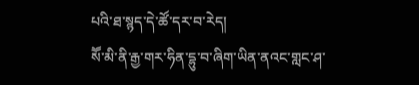པའི་ཐ་སྙད་དེ་ཚོ་དར་བ་རེད།
སཽ་མི་ནི་རྒྱ་གར་ཧིན་དྷུ་བ་ཞིག་ཡིན་ནའང་གླང་ཤ་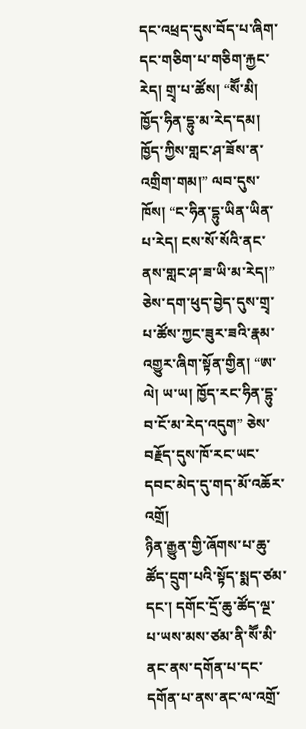དང་འཕྲད་དུས་བོད་པ་ཞིག་དང་གཅིག་པ་གཅིག་རྐྱང་རེད། གྲྭ་པ་ཚོས། “སཽ་མི། ཁྱོད་ཧིན་དྷུ་མ་རེད་དམ། ཁྱོད་ཀྱིས་གླང་ཤ་ཟོས་ན་འགྲིག་གམ།” ལབ་དུས་ཁོས། “ང་ཧིན་དྷུ་ཡིན་ཡིན་པ་རེད། ངས་སོ་སོའི་ནང་ནས་གླང་ཤ་ཟ་ཡི་མ་རེད།” ཅེས་དག་ཕུད་བྱེད་དུས་གྲྭ་པ་ཚོས་ཀྱང་ཟུར་ཟའི་རྣམ་འགྱུར་ཞིག་སྟོན་གྱིན། “ཨ་ལེ། ཡ་ཡ། ཁྱོད་རང་ཧིན་དྷུ་བ་ངོ་མ་རེད་འདུག” ཅེས་བརྗོད་དུས་ཁོ་རང་ཡང་དབང་མེད་དུ་གད་མོ་འཆོར་འགྲོ།
ཉིན་རྒྱུན་གྱི་ཞོགས་པ་ཆུ་ཚོད་དྲུག་པའི་སྟོད་སྨད་ཙམ་དང་། དགོང་དྲོ་ཆུ་ཚོད་ལྔ་པ་ཡས་མས་ཙམ་ནི་སཽ་མི་ནང་ནས་དགོན་པ་དང་དགོན་པ་ནས་ནང་ལ་འགྲོ་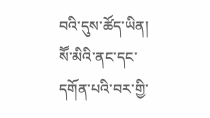བའི་དུས་ཚོད་ཡིན། སཽ་མིའི་ནང་དང་དགོན་པའི་བར་གྱི་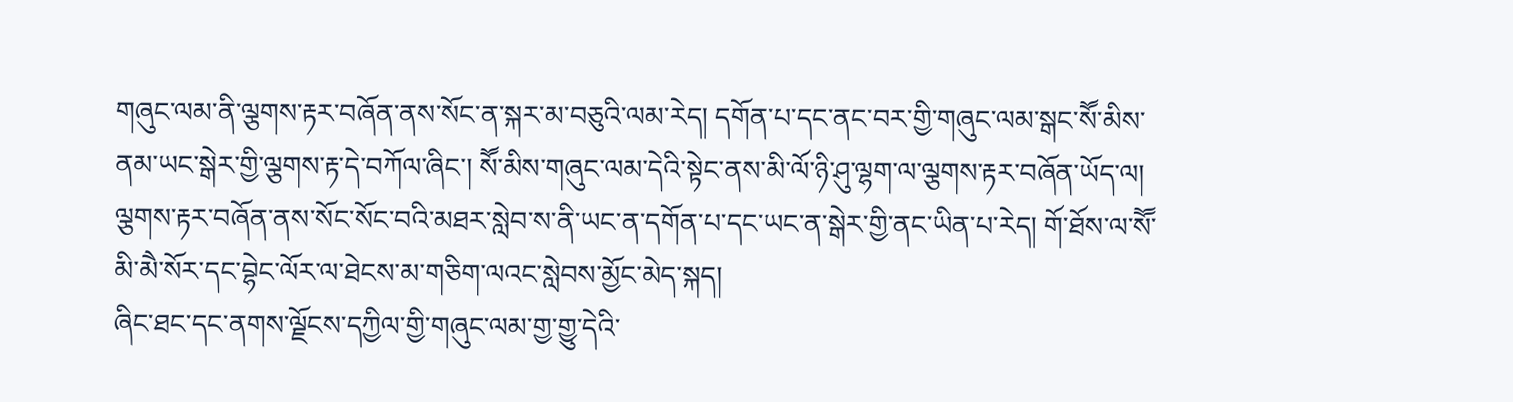གཞུང་ལམ་ནི་ལྕགས་རྟར་བཞོན་ནས་སོང་ན་སྐར་མ་བཅུའི་ལམ་རེད། དགོན་པ་དང་ནང་བར་གྱི་གཞུང་ལམ་སྒང་སཽ་མིས་ནམ་ཡང་སྒེར་གྱི་ལྕགས་རྟ་དེ་བཀོལ་ཞིང་། སཽ་མིས་གཞུང་ལམ་དེའི་སྟེང་ནས་མི་ལོ་ཉི་ཤུ་ལྷག་ལ་ལྕགས་རྟར་བཞོན་ཡོད་ལ། ལྕགས་རྟར་བཞོན་ནས་སོང་སོང་བའི་མཐར་སླེབ་ས་ནི་ཡང་ན་དགོན་པ་དང་ཡང་ན་སྒེར་གྱི་ནང་ཡིན་པ་རེད། གོ་ཐོས་ལ་སཽ་མི་མཻ་སོར་དང་བྷེང་ལོར་ལ་ཐེངས་མ་གཅིག་ལའང་སླེབས་མྱོང་མེད་སྐད།
ཞིང་ཐང་དང་ནགས་ལྗོངས་དཀྱིལ་གྱི་གཞུང་ལམ་གྱ་གྱུ་དེའི་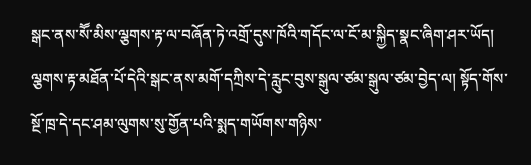སྒང་ནས་སཽ་མིས་ལྕགས་རྟ་ལ་བཞོན་ཏེ་འགྲོ་དུས་ཁོའི་གདོང་ལ་ངོ་མ་སྐྱིད་སྣང་ཞིག་ཤར་ཡོད། ལྕགས་རྟ་མཐོན་པོ་དེའི་སྒང་ནས་མགོ་དཀྲིས་དེ་རླུང་བུས་སྒུལ་ཙམ་སྒུལ་ཙམ་བྱེད་ལ། སྟོད་གོས་སྔོ་ཁྲ་དེ་དང་ཤམ་ལུགས་སུ་གྱོན་པའི་སྨད་གཡོགས་གཉིས་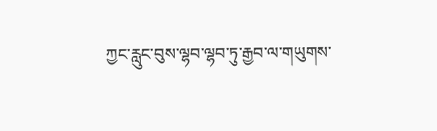ཀྱང་རླུང་བུས་ལྷབ་ལྷབ་ཏུ་རྒྱབ་ལ་གཡུགས་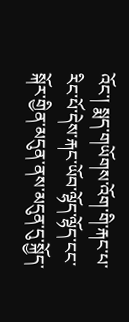འོང་། སྨད་གཡོགས་འོག་གི་རྐང་པ་རིང་པོ་དེས་རྐང་ཡོབ་ལྷོད་ལྷོད་ངང་སྐོར་གྱིན་མདུན་ནས་མདུན་དུ་སྐྱོད་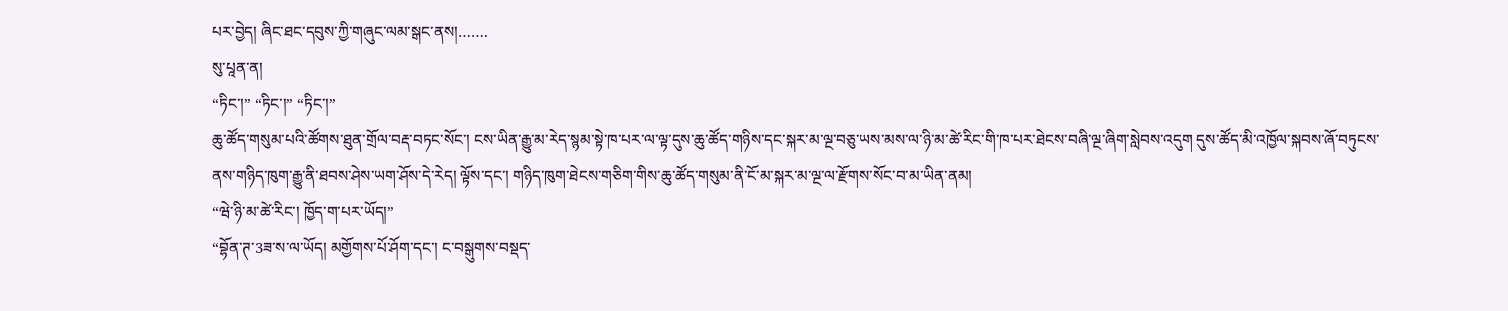པར་བྱེད། ཞིང་ཐང་དབུས་ཀྱི་གཞུང་ལམ་སྒང་ནས།…….
སུ་པཱན་ན།
“ཏིང་།” “ཏིང་།” “ཏིང་།”
ཆུ་ཚོད་གསུམ་པའི་ཚོགས་ཐུན་གྲོལ་བརྡ་བཏང་སོང་། ངས་ཡིན་རྒྱུ་མ་རེད་སྙམ་སྟེ་ཁ་པར་ལ་ལྟ་དུས་ཆུ་ཚོད་གཉིས་དང་སྐར་མ་ལྔ་བཅུ་ཡས་མས་ལ་ཉི་མ་ཚེ་རིང་གི་ཁ་པར་ཐེངས་བཞི་ལྔ་ཞིག་སླེབས་འདུག དུས་ཚོད་མི་འཁྱོལ་སྐབས་ཞོ་བཏུངས་ནས་གཉིད་ཁུག་རྒྱུ་ནི་ཐབས་ཤེས་ཡག་ཤོས་དེ་རེད། ལྟོས་དང་། གཉིད་ཁུག་ཐེངས་གཅིག་གིས་ཆུ་ཚོད་གསུམ་ནི་ངོ་མ་སྐར་མ་ལྔ་ལ་རྫོགས་སོང་བ་མ་ཡིན་ནམ།
“ཝེ་ཉི་མ་ཚེ་རིང་། ཁྱོད་ག་པར་ཡོད།”
“བྷོན་ཊ་3ཟ་ས་ལ་ཡོད། མགྱོགས་པོ་ཤོག་དང་། ང་བསྒུགས་བསྡད་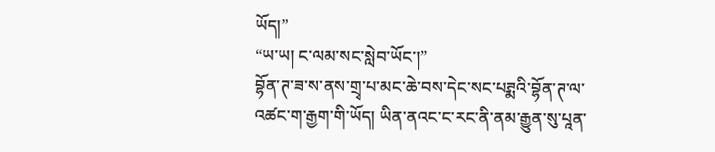ཡོད།”
“ཡ་ཡ། ང་ལམ་སང་སླེབ་ཡོང་།”
བྷོན་ཊ་ཟ་ས་ནས་གྲྭ་པ་མང་ཆེ་བས་དེང་སང་པཊྨའི་བྷོན་ཊ་ལ་འཚང་ག་རྒྱག་གི་ཡོད། ཡིན་ནའང་ང་རང་ནི་ནམ་རྒྱུན་སུ་པཱན་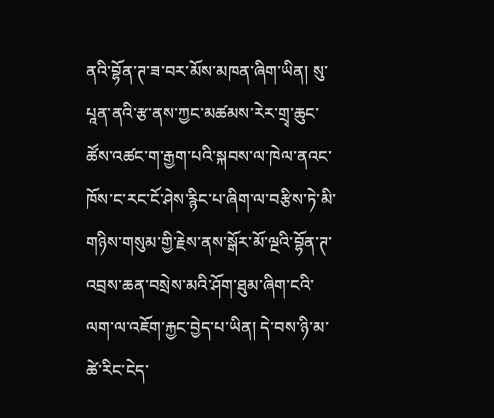ནའི་བྷོན་ཊ་ཟ་བར་མོས་མཁན་ཞིག་ཡིན། སུ་པཱན་ནའི་རྩ་ནས་ཀྱང་མཚམས་རེར་གྲྭ་ཆུང་ཚོས་འཚང་ག་རྒྱག་པའི་སྐབས་ལ་ཁེལ་ནའང་ཁོས་ང་རང་ངོ་ཤེས་རྙིང་པ་ཞིག་ལ་བརྩིས་ཏེ་མི་གཉིས་གསུམ་གྱི་རྗེས་ནས་སྒོར་མོ་ལྔའི་བྷོན་ཊ་འབྲས་ཆན་བསྲེས་མའི་ཤོག་ཐུམ་ཞིག་ངའི་ལག་ལ་འཇོག་རྐྱང་བྱེད་པ་ཡིན། དེ་བས་ཉི་མ་ཚེ་རིང་ངེད་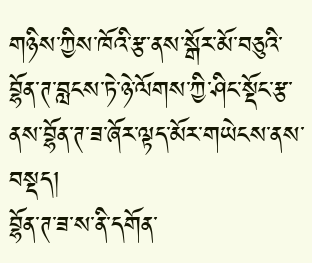གཉིས་ཀྱིས་ཁོའི་རྩ་ནས་སྒོར་མོ་བཅུའི་བྷོན་ཊ་བླངས་ཏེ་ཉེ་ལོགས་ཀྱི་ཤིང་སྡོང་རྩ་ནས་བྷོན་ཊ་ཟ་ཞོར་ལྟད་མོར་གཡེངས་ནས་བསྡད།
བྷོན་ཊ་ཟ་ས་ནི་དགོན་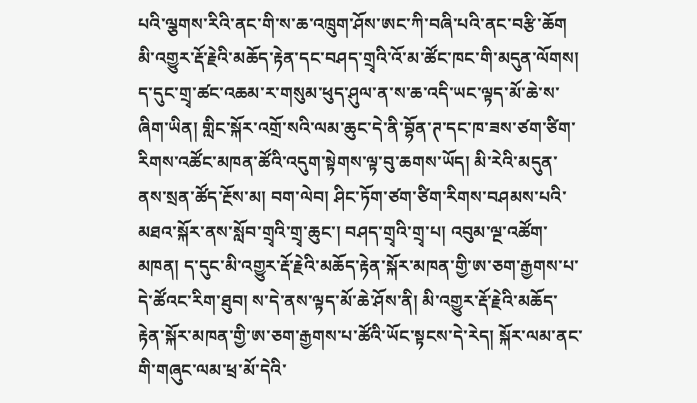པའི་ལྕགས་རིའི་ནང་གི་ས་ཆ་འཁྲུག་ཤོས་ཨང་ཀི་བཞི་པའི་ནང་བརྩི་ཆོག མི་འགྱུར་རྡོ་རྗེའི་མཆོད་རྟེན་དང་བཤད་གྲྭའི་འོ་མ་ཚོང་ཁང་གི་མདུན་ལོགས། ད་དུང་གྲྭ་ཚང་འཆམ་ར་གསུམ་ཕུད་ཤུལ་ན་ས་ཆ་འདི་ཡང་ལྟད་མོ་ཆེ་ས་ཞིག་ཡིན། གླིང་སྐོར་འགྲོ་སའི་ལམ་ཆུང་དེ་ནི་བྷོན་ཊ་དང་ཁ་ཟས་ཙག་ཙིག་རིགས་འཚོང་མཁན་ཚོའི་འདུག་སྟེགས་ལྟ་བུ་ཆགས་ཡོད། མི་རེའི་མདུན་ནས་སྲན་ཚོད་རྔོས་མ། བག་ལེབ། ཤིང་ཏོག་ཙག་ཙིག་རིགས་བཤམས་པའི་མཐའ་སྐོར་ནས་སློབ་གྲྭའི་གྲྭ་ཆུང་། བཤད་གྲྭའི་གྲྭ་པ། འབུམ་ལྔ་འཚོག་མཁན། ད་དུང་མི་འགྱུར་རྡོ་རྗེའི་མཆོད་རྟེན་སྐོར་མཁན་གྱི་ཨ་ཅག་རྒྱགས་པ་དེ་ཚོའང་རིག་ཐུབ། ས་དེ་ནས་ལྟད་མོ་ཆེ་ཤོས་ནི། མི་འགྱུར་རྡོ་རྗེའི་མཆོད་རྟེན་སྐོར་མཁན་གྱི་ཨ་ཅག་རྒྱགས་པ་ཚོའི་ཡོང་སྟངས་དེ་རེད། སྐོར་ལམ་ནང་གི་གཞུང་ལམ་ཕྲ་མོ་དེའི་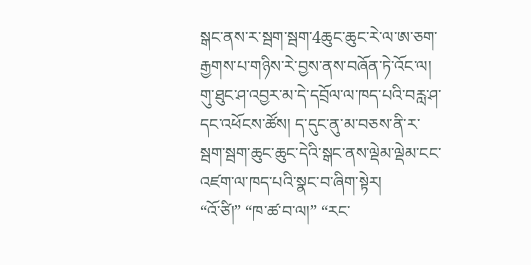སྒང་ནས་ར་སྦག་སྦག་4ཆུང་ཆུང་རེ་ལ་ཨ་ཅག་རྒྱགས་པ་གཉིས་རེ་བྱས་ནས་བཞོན་ཏེ་འོང་ལ། གུ་ཐུང་ཤ་འབྱར་མ་དེ་དབྲོལ་ལ་ཁད་པའི་བརླ་ཤ་དང་འཕོངས་ཚོས། ད་དུང་ནུ་མ་བཅས་ནི་ར་སྦག་སྦག་ཆུང་ཆུང་དེའི་སྒང་ནས་ལྡེམ་ལྡེམ་ངང་འཛག་ལ་ཁད་པའི་སྣང་བ་ཞིག་སྟེར།
“འོ་ཙི།” “ཁ་ཚ་བ་ལ།” “རང་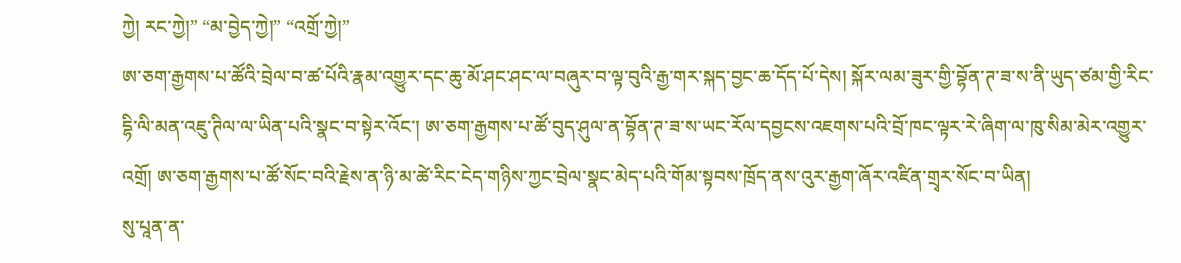ཀྱེ། རང་ཀྱེ།” “མ་བྱེད་ཀྱེ།” “འགྲོ་ཀྱེ།”
ཨ་ཅག་རྒྱགས་པ་ཚོའི་བྲེལ་བ་ཚ་པོའི་རྣམ་འགྱུར་དང་ཆུ་མོ་ཤང་ཤང་ལ་བཞུར་བ་ལྟ་བུའི་རྒྱ་གར་སྐད་བྱང་ཆ་དོད་པོ་དེས། སྐོར་ལམ་ཟུར་གྱི་བྷོན་ཊ་ཟ་ས་ནི་ཡུད་ཙམ་གྱི་རིང་དྷི་ལི་མན་འཇུ་ཊིལ་ལ་ཡིན་པའི་སྣང་བ་སྟེར་འོང་། ཨ་ཅག་རྒྱགས་པ་ཚོ་བུད་ཤུལ་ན་བྷོན་ཊ་ཟ་ས་ཡང་རོལ་དབྱངས་འཇགས་པའི་བྲོ་ཁང་ལྟར་རེ་ཞིག་ལ་ཁུ་སིམ་མེར་འགྱུར་འགྲོ། ཨ་ཅག་རྒྱགས་པ་ཚོ་སོང་བའི་རྗེས་ན་ཉི་མ་ཚེ་རིང་ངེད་གཉིས་ཀྱང་བྲེལ་སྣང་མེད་པའི་གོམ་སྟབས་ཁྲོད་ནས་འུར་རྒྱག་ཞོར་འཛིན་གྲྭར་སོང་བ་ཡིན།
སུ་པཱན་ན་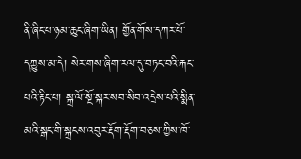ནི་ཞིང་པ་ཉམ་ཆུང་ཞིག་ཡིན། གྱོན་གོས་དཀར་པོ་དཀྱུས་མ་དེ། སེར་གས་ཞིག་རལ་དུ་བཏང་བའི་རྐང་པའི་རྟིང་པ། སྐྲ་ལོ་སྔོ་སྐར་སབ་སིབ་འདྲེས་པའི་སྨིན་མའི་སྒང་གི་སྐྲངས་འབུར་རྡོག་རྡོག་བཅས་ཀྱིས་ཁོ་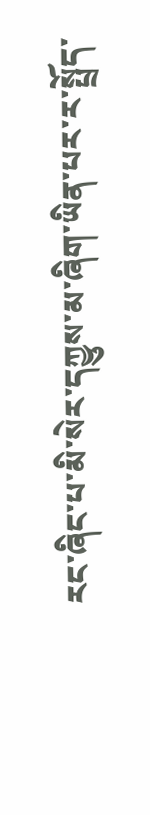རང་ཞིང་པ་མི་སེར་དཀྱུས་མ་ཞིག་ཡིན་པར་ར་སྤྲོད་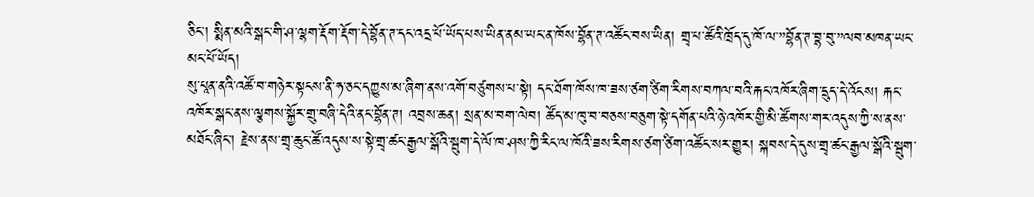ཅིང་། སྨིན་མའི་སྒང་གི་ཤ་ལྷག་རྡོག་རྡོག་དེ་བྷོན་ཊ་དང་འདྲ་པོ་ཡོད་པས་ཡིན་ནམ་ཡང་ན་ཁོས་བྷོན་ཊ་འཚོང་བས་ཡིན། གྲྭ་པ་ཚོའི་ཁྲོད་དུ་ཁོ་ལ་”བྷོན་ཊ་བྷ་བུ་”ལབ་མཁན་ཡང་མང་པོ་ཡོད།
སུ་པཱན་ནའི་འཚོ་བ་གཉེར་སྟངས་ནི་ཧ་ཅང་དཀྱུས་མ་ཞིག་ནས་འགོ་བཙུགས་པ་སྟེ། དང་ཐོག་ཁོས་ཁ་ཟས་ཙག་ཙིག་རིགས་བཀལ་བའི་རྐང་འཁོར་ཞིག་དྲུད་དེ་འོངས། རྐང་འཁོར་སྒང་ནས་ལྕགས་སྐྱོར་གྲུ་བཞི་དེའི་ནང་བྷོན་ཊ། འབྲས་ཆན། སྲན་མ་བག་ལེབ། ཚོད་མ་ཁུ་བ་བཅས་བཅུག་སྟེ་དགོན་པའི་ཉེ་འཁོར་གྱི་མི་ཚོགས་གར་འདུས་ཀྱི་ས་ནས་མཐོང་ཞིང་། རྗེས་ནས་གྲྭ་ཆུང་ཚོ་འདུས་ས་སྟེ་གྲྭ་ཚང་རྒྱལ་སྒོའི་སྦུག་དེ་ལོ་ཁ་ཤས་ཀྱི་རིང་ལ་ཁོའི་ཟས་རིགས་ཙག་ཙིག་འཚོང་སར་གྱུར། སྐབས་དེ་དུས་གྲྭ་ཚང་རྒྱལ་སྒོའི་སྦུག་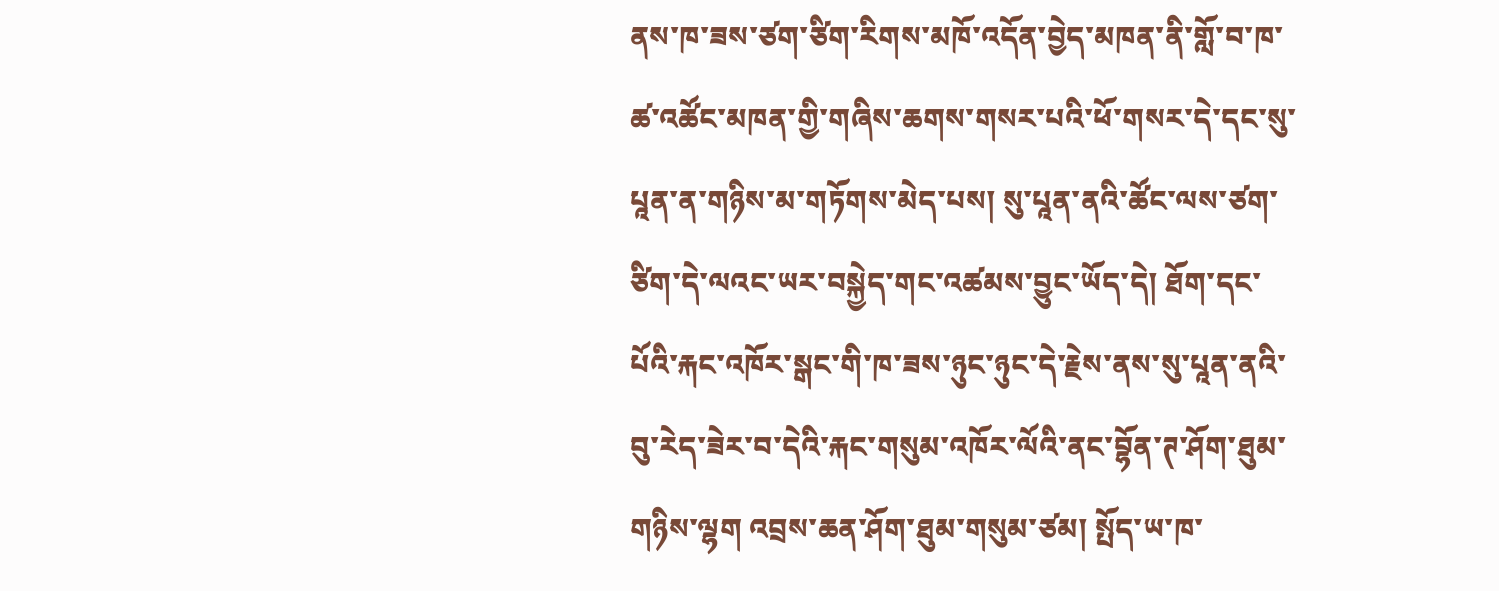ནས་ཁ་ཟས་ཙག་ཙིག་རིགས་མཁོ་འདོན་བྱེད་མཁན་ནི་གློ་བ་ཁ་ཚ་འཚོང་མཁན་གྱི་གཞིས་ཆགས་གསར་པའི་ཕོ་གསར་དེ་དང་སུ་པཱན་ན་གཉིས་མ་གཏོགས་མེད་པས། སུ་པཱན་ནའི་ཚོང་ལས་ཙག་ཙིག་དེ་ལའང་ཡར་བསྐྱེད་གང་འཚམས་བྱུང་ཡོད་དེ། ཐོག་དང་པོའི་རྐང་འཁོར་སྒང་གི་ཁ་ཟས་ཉུང་ཉུང་དེ་རྗེས་ནས་སུ་པཱན་ནའི་བུ་རེད་ཟེར་བ་དེའི་རྐང་གསུམ་འཁོར་ལོའི་ནང་བྷོན་ཊ་ཤོག་ཐུམ་གཉིས་ལྷག འབྲས་ཆན་ཤོག་ཐུམ་གསུམ་ཙམ། སྤོད་ཡ་ཁ་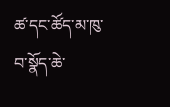ཚ་དང་ཚོད་མ་ཁུ་བ་སྣོད་ཆེ་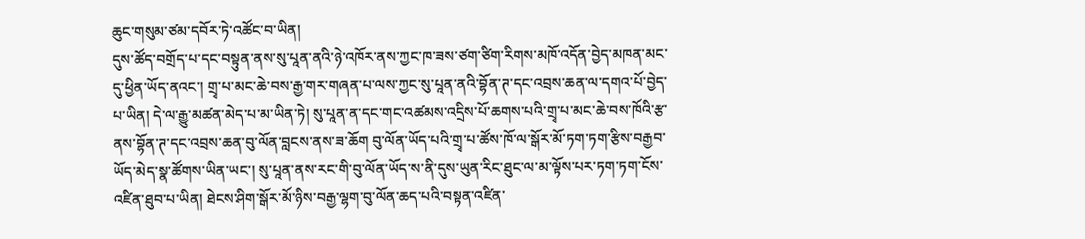ཆུང་གསུམ་ཙམ་དབོར་ཏེ་འཚོང་བ་ཡིན།
དུས་ཚོད་བགྲོད་པ་དང་བསྟུན་ནས་སུ་པཱན་ནའི་ཉེ་འཁོར་ནས་ཀྱང་ཁ་ཟས་ཙག་ཙིག་རིགས་མཁོ་འདོན་བྱེད་མཁན་མང་དུ་ཕྱིན་ཡོད་ནའང་། གྲྭ་པ་མང་ཆེ་བས་རྒྱ་གར་གཞན་པ་ལས་ཀྱང་སུ་པཱན་ནའི་བྷོན་ཊ་དང་འབྲས་ཆན་ལ་དགའ་པོ་བྱེད་པ་ཡིན། དེ་ལ་རྒྱུ་མཚན་མེད་པ་མ་ཡིན་ཏེ། སུ་པཱན་ན་དང་གང་འཚམས་འདྲིས་པོ་ཆགས་པའི་གྲྭ་པ་མང་ཆེ་བས་ཁོའི་རྩ་ནས་བྷོན་ཊ་དང་འབྲས་ཆན་བུ་ལོན་བླངས་ནས་ཟ་ཆོག བུ་ལོན་ཡོད་པའི་གྲྭ་པ་ཚོས་ཁོ་ལ་སྒོར་མོ་ཏག་ཏག་རྩིས་བརྒྱབ་ཡོད་མེད་སྣ་ཚོགས་ཡིན་ཡང་། སུ་པཱན་ནས་རང་གི་བུ་ལོན་ཡོད་ས་ནི་དུས་ཡུན་རིང་ཐུང་ལ་མ་ལྟོས་པར་ཏག་ཏག་ངོས་འཛིན་ཐུབ་པ་ཡིན། ཐེངས་ཤིག་སྒོར་མོ་ཉིས་བརྒྱ་ལྷག་བུ་ལོན་ཆད་པའི་བསྟན་འཛིན་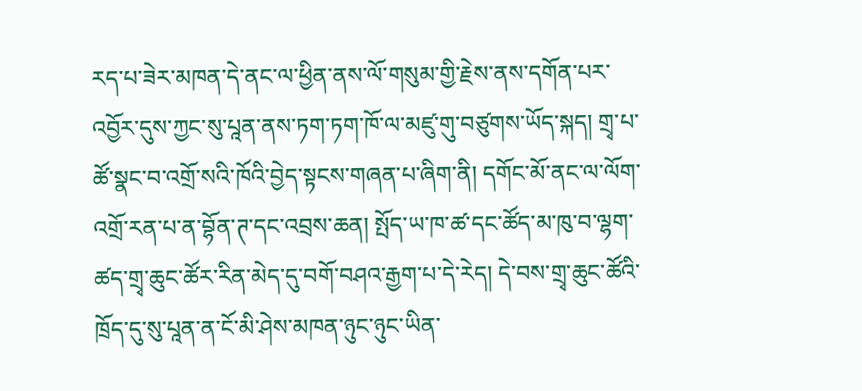རད་པ་ཟེར་མཁན་དེ་ནང་ལ་ཕྱིན་ནས་ལོ་གསུམ་གྱི་རྗེས་ནས་དགོན་པར་འབྱོར་དུས་ཀྱང་སུ་པཱན་ནས་ཏག་ཏག་ཁོ་ལ་མཛུ་གུ་བཙུགས་ཡོད་སྐད། གྲྭ་པ་ཚོ་སྣང་བ་འགྲོ་སའི་ཁོའི་བྱེད་སྟངས་གཞན་པ་ཞིག་ནི། དགོང་མོ་ནང་ལ་ལོག་འགྲོ་རན་པ་ན་བྷོན་ཊ་དང་འབྲས་ཆན། སྤོད་ཡ་ཁ་ཚ་དང་ཚོད་མ་ཁུ་བ་ལྷག་ཚད་གྲྭ་ཆུང་ཚོར་རིན་མེད་དུ་བགོ་བཤའ་རྒྱག་པ་དེ་རེད། དེ་བས་གྲྭ་ཆུང་ཚོའི་ཁྲོད་དུ་སུ་པཱན་ན་ངོ་མི་ཤེས་མཁན་ཉུང་ཉུང་ཡིན་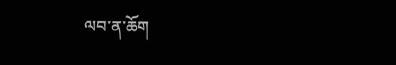ལབ་ན་ཆོག